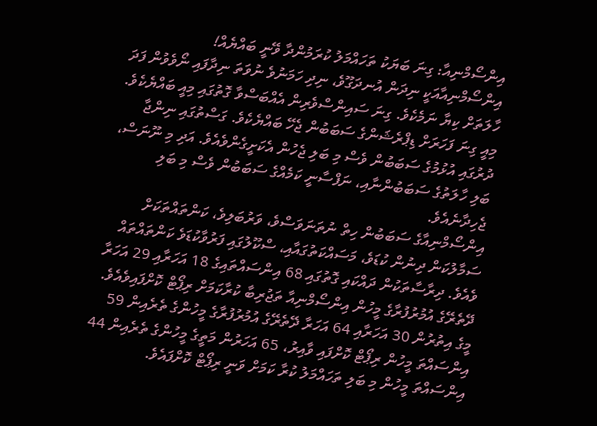އިންސޯމްނިއާ: ގިނަ ބަޔަކު ތަހައްމަލު ކުރަމުންދާ ވޭނީ ބައްޔެއް!
އިންސޯމްނިއާއަކީ ނިދަން އުނދަގޫވެ، ނިދި ހަމަނުވެ ނުވަތަ ނިދާފައި ނޯވެވުން ފަދަ ހާލަތަށް ކިޔާ ނަމެކެވެ. ގިނަ ސައިންސްވެރިން އެއްބަސްވާ ގޮތުގައި މިއީ ބައްޔެކެވެ. މިއީ ގިނަ ފަހަރަށް ޑިޕްރެޝަންގެ ސަބަބުން ޖެހޭ ބައްޔެކެވެ. ގަސްތުގައި ނިންޖާ ދުރުގައި އުޅުމުގެ ސަބަބުން ވެސް މި ބަލި ޖެހުން އެކަށީގެންވެއެވެ. އަދި މި ނޫނަސް، ބަލި ހާލަތުގެ ސަބަބުންނާއި، ނަފްސާނީ ކަމެއްގެ ސަބަބުން ވެސް މި ބަލި ޖެހިދާނެއެވެ.
އިންސޯމްނިއާގެ ސަބަބުން ހިތް ނުތަނަވަސްވެ، ވަރުބަލިވެ، ކަންތައްތަކަށް ސަމާލުކަން ދިނުން ކުޑަވެ، މަސައްކަތުގައާއި، ސްކޫލުގައި ފަރުވާކުޑަވެ ކަންތައްތައް ވެއެވެ. ދިރާސާތަކުން ދައްކައި ގޮތުގައި 68 އިންސައްތައިގެ 18 އަހަރާއި 29 އަހަރާ ދޭތެރޭގެ އުމުރުފުރާގެ މީހުން އިންސޯމްނިއާ ތަޖުރިބާ ކުރާކަމަށް ރިޕޯޓް ކޮށްފައިވެއެވެ.
މީގެ އިތުރުން 30 އަހަރާއި 64 އަހަރާ ދޭތެރޭގެ އުމުރުފުރާގެ މީހުންގެ ތެރެއިން 59 އިންސައްތަ މީހުން ރިޕޯޓް ކޮށްފައި ވާއިރު، 65 އަހަރުން މަތީގެ މީހުންގެ ތެރެއިން 44 އިންސައްތަ މީހުން މި ބަލި ތަހައްމަލު ކުރާ ކަމަށް ވަނީ ރިޕޯޓް ކޮށްފައެވެ.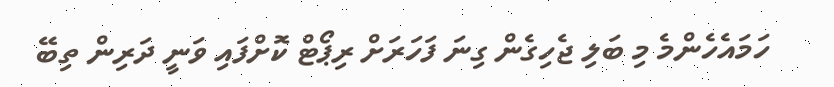ހަމައެހެންމެ މި ބަލި ޖެހިގެން ގިނަ ފަހަރަށް ރިޕޯޓް ކޮށްފައި ވަނީ ދަރިން ތިބޭ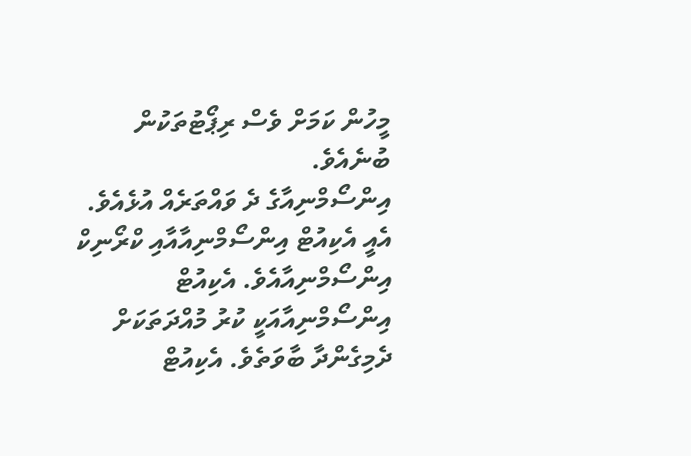މީހުން ކަމަށް ވެސް ރިޕޯޓުތަކުން ބުނެއެވެ.
އިންސޯމްނިއާގެ ދެ ވައްތަރެއް އުޅެއެވެ. އެއީ އެކިއުޓް އިންސޯމްނިއާއާއި ކްރޯނިކް އިންސޯމްނިއާއެވެ. އެކިއުޓް އިންސޯމްނިއާއަކީ ކުރު މުއްދަތަކަށް ދެމިގެންދާ ބާވަތެވެ. އެކިއުޓް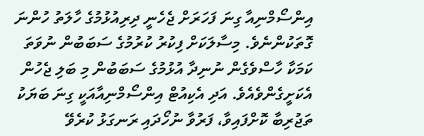އިންސޯމްނިއާ ގިނަ ފަހަރަށް ޖެހެނީ ދިރިއުޅުމުގެ ހާލަތު ހުންނަ ގޮތަކުންނެވެ. މިސާލަކަށް ފިކުރު ކުރުމުގެ ސަބަބުން ނުވަތަ ކަމަކާ ހާސްވެގެން ނުނިދާ އުޅުމުގެ ސަބަބުން މި ބަލި ޖެހުން އެކަށީގެންވެއެވެ. އަދި އެކިއުޓް އިންސޯމްނިއާއަކީ ގިނަ ބަޔަކު ތަޖުރިބާ ކޮށްފައިވާ، ފަރުވާ ނުހޯދައި ރަނގަޅު ކުރެވޭ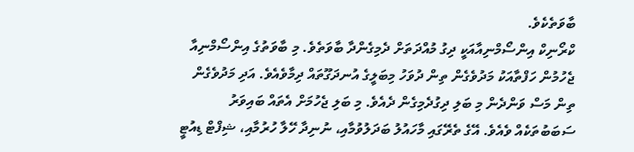ބާވަތެކެވެ.
ކްރޯނިކް އިންސޯމްނިއާއަކީ ދިގު މުއްދަތަށް ދެމިގެންދާ ބާވަތެވެ. މި ބާވަތުގެ އިންސޯމްނިއާ ޖެހުމުން ހަފްތާއަކު މަދުވެގެން ތިން ދުވަހު މިބަލީގެ އުނދަގޫތައް ދިމާވެއެވެ. އަދި މަދުވެގެން ތިން މަސް ވަންދެން މި ބަލި ދިގުދެމިގެން ދެއެވެ. މި ބަލި ޖެހުމަށް އެތައް ބައިވަރު ސަބަބުތަކެއް ވެއެވެ. އޭގެ ތެރޭގައި މާހައުލު ބަދަލުވުމާއި، ނުނިދާ ހޭލާ ހުރުމާއި، ޝިފްޓް ޑިއުޓީ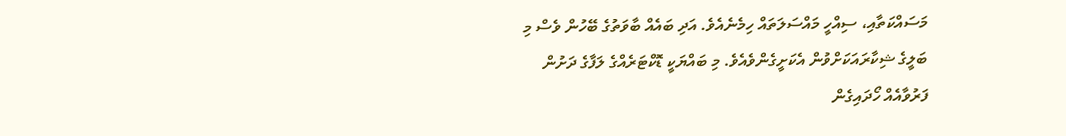މަސައްކަތާއި، ސިއްހީ މައްސަލަތައް ހިމެނެއެވެ. އަދި ބައެއް ބާވަތުގެ ބޭހުން ވެސް މި ބަލީގެ ޝިކާރައަކަށްވުން އެކަށީގެންވެއެވެ. މި ބައްޔަކީ ޑޮކްޓަރެއްގެ ލަފާގެ ދަށުން ފަރުވާއެއް ހޯދައިގެން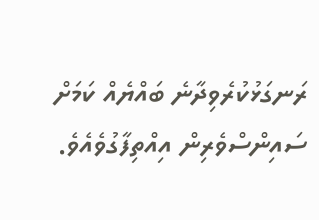ރަނގަޅުކުރެވިދާނެ ބައްޔެއް ކަމަށް ސައިންސްވެރިން އިއްތިފާގުވެއެވެ.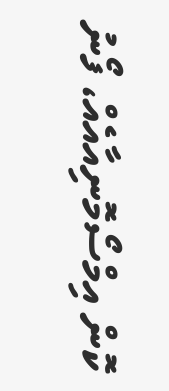ކޮން އިމްސޯމޮނިއާއެއް، ފޯނު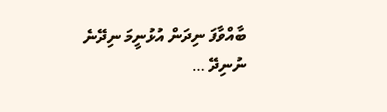ބާއްވާފަ ނިދަން އުޅުނީމަ ނިދޭނެ
ނުނިދޭ …